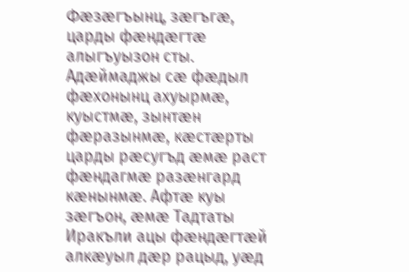Фæзæгъынц, зæгъгæ, царды фæндæгтæ алыгъуызон сты. Адæймаджы сæ фæдыл фæхонынц ахуырмæ, куыстмæ, зынтæн фæразынмæ, кæстæрты царды рæсугъд æмæ раст фæндагмæ разæнгард кæнынмæ. Афтæ куы зæгъон, æмæ Тадтаты Иракъли ацы фæндæгтæй алкæуыл дæр рацыд, уæд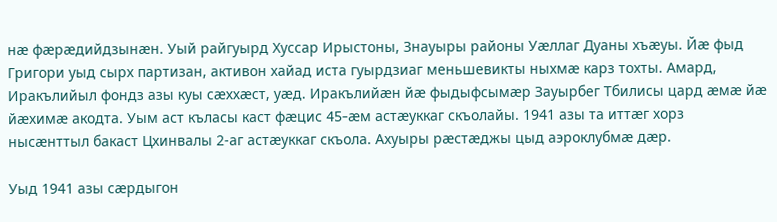нæ фæрæдийдзынæн. Уый райгуырд Хуссар Ирыстоны, Знауыры районы Уæллаг Дуаны хъæуы. Йæ фыд Григори уыд сырх партизан, активон хайад иста гуырдзиаг меньшевикты ныхмæ карз тохты. Амард, Иракълийыл фондз азы куы сæххæст, уæд. Иракълийæн йæ фыдыфсымæр Зауырбег Тбилисы цард æмæ йæ йæхимæ акодта. Уым аст къласы каст фæцис 45-æм астæуккаг скъолайы. 1941 азы та иттæг хорз нысæнттыл бакаст Цхинвалы 2-аг астæуккаг скъола. Ахуыры рæстæджы цыд аэроклубмæ дæр.

Уыд 1941 азы сæрдыгон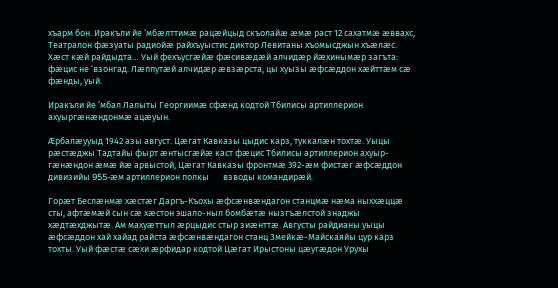хъарм бон. Иракъли йе ‘мбæлттимæ рацæйцыд скъолайæ æмæ раст 12 сахатмæ æввахс, Театралон фæзуаты радиойæ райхъуыстис диктор Левитаны хъомысджын хъæлæс. Хæст кæй райдыдта… Уый фехъусгæйæ фæсивæдæй алчидæр йæхинымæр загъта: фæцис не ‘взонгад. Лæппутæй алчидæр æвзæрста, цы хуызы æфсæддон хæйттæм сæ фæнды, уый.

Иракъли йе ‘мбал Лалыты Георгиимæ сфæнд кодтой Тбилисы артиллерион       ахуыргæнæндонмæ ацæуын.

Æрбалæууыд 1942 азы август. Цæгат Кавказы цыдис карз, туккалæн тохтæ. Уыцы рæстæджы Тадтайы фырт æнтысгæйæ каст фæцис Тбилисы артиллерион ахуыр-гæнæндон æмæ йæ арвыстой, Цæгат Кавказы фронтмæ 392-æм фистæг æфсæддон дивизийы 955-æм артиллерион полкы       взводы командирæй.

Горæт Беслæнмæ хæстæг Даргъ-Къохы æфсæнвæндагон станцмæ нæма ныххæццæ сты, афтæмæй сын сæ хæстон эшало-ныл бомбæтæ нызгъæлстой знаджы хæдтæхджытæ. Ам махуæттыл æрцыдис стыр зиæнттæ. Августы райдианы уыцы æфсæддон хай хайад райста æфсæнвæндагон станц Змейкæ-Майскаяйы цур карз тохты. Уый фæстæ сæхи æрфидар кодтой Цæгат Ирыстоны цæугæдон Урухы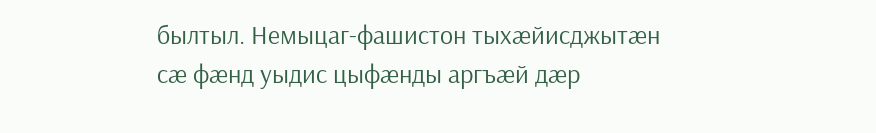былтыл. Немыцаг-фашистон тыхæйисджытæн сæ фæнд уыдис цыфæнды аргъæй дæр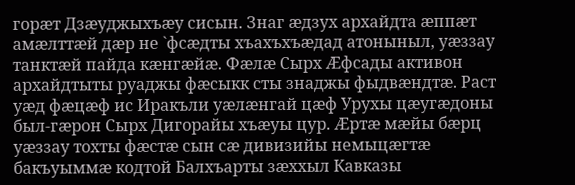горæт Дзæуджыхъæу сисын. Знаг æдзух архайдта æппæт амæлттæй дæр не `фсæдты хъахъхъæдад атоныныл, уæззау танктæй пайда кæнгæйæ. Фæлæ Сырх Æфсады активон архайдтыты руаджы фæсыкк сты знаджы фыдвæндтæ. Раст уæд фæцæф ис Иракъли уæлæнгай цæф Урухы цæугæдоны был-гæрон Сырх Дигорайы хъæуы цур. Æртæ мæйы бæрц уæззау тохты фæстæ сын сæ дивизийы немыцæгтæ бакъуыммæ кодтой Балхъарты зæххыл Кавказы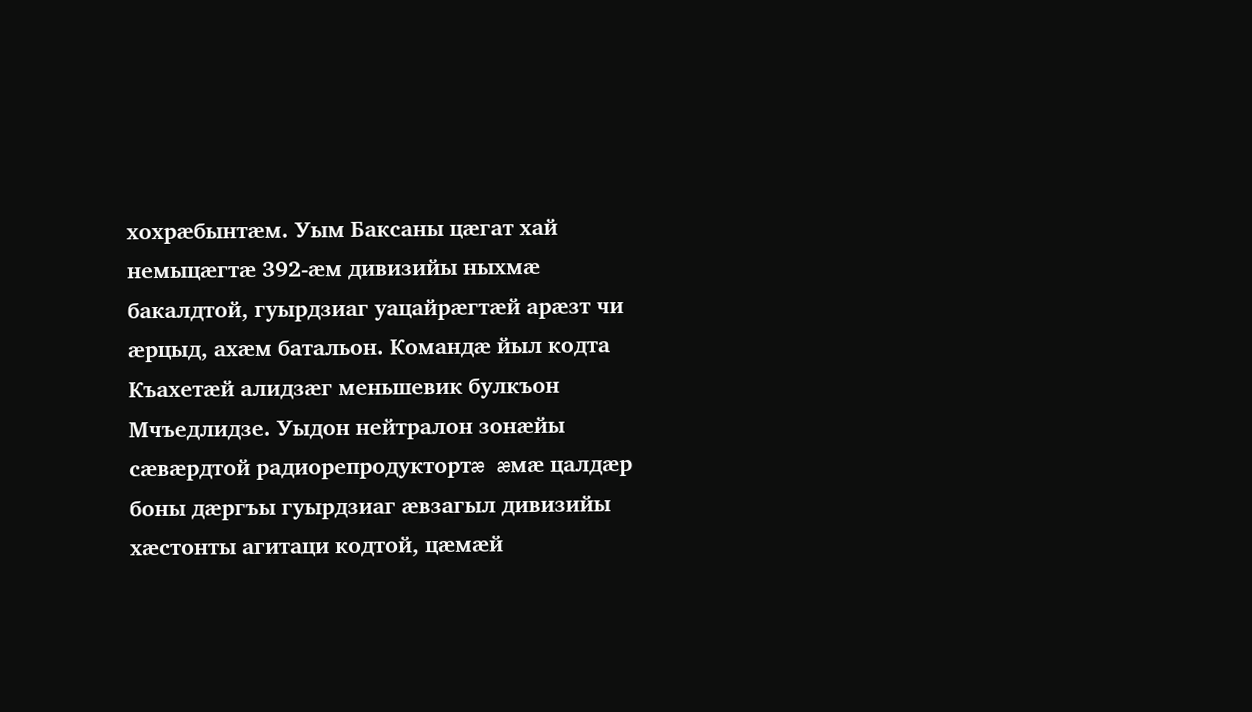хохрæбынтæм. Уым Баксаны цæгат хай немыцæгтæ 392-æм дивизийы ныхмæ бакалдтой, гуырдзиаг уацайрæгтæй арæзт чи æрцыд, ахæм батальон. Командæ йыл кодта Къахетæй алидзæг меньшевик булкъон Мчъедлидзе. Уыдон нейтралон зонæйы сæвæрдтой радиорепродуктортæ æмæ цалдæр боны дæргъы гуырдзиаг æвзагыл дивизийы хæстонты агитаци кодтой, цæмæй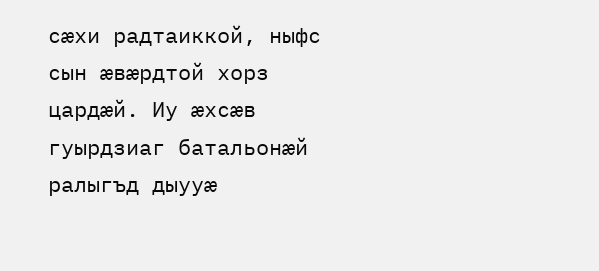сæхи радтаиккой, ныфс сын æвæрдтой хорз цардæй. Иу æхсæв гуырдзиаг батальонæй ралыгъд дыууæ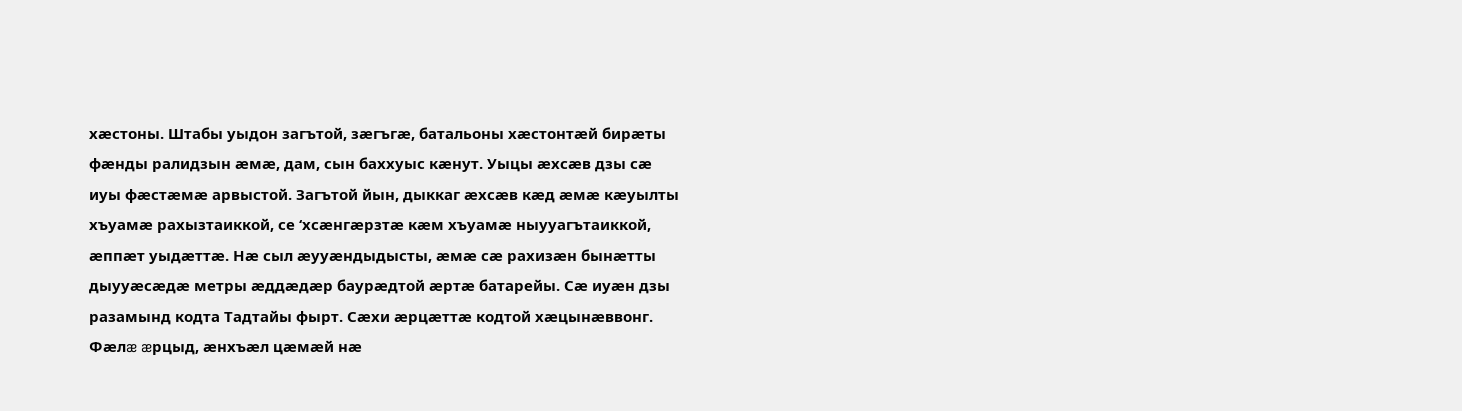хæстоны. Штабы уыдон загътой, зæгъгæ, батальоны хæстонтæй бирæты фæнды ралидзын æмæ, дам, сын баххуыс кæнут. Уыцы æхсæв дзы сæ иуы фæстæмæ арвыстой. Загътой йын, дыккаг æхсæв кæд æмæ кæуылты хъуамæ рахызтаиккой, се ‘хсæнгæрзтæ кæм хъуамæ ныууагътаиккой, æппæт уыдæттæ. Нæ сыл æууæндыдысты, æмæ сæ рахизæн бынæтты дыууæсæдæ метры æддæдæр баурæдтой æртæ батарейы. Сæ иуæн дзы разамынд кодта Тадтайы фырт. Сæхи æрцæттæ кодтой хæцынæввонг. Фæлæ æрцыд, æнхъæл цæмæй нæ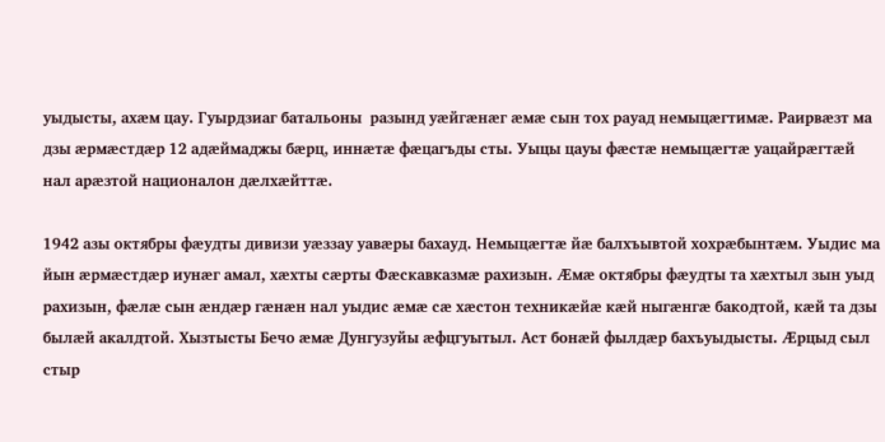уыдысты, ахæм цау. Гуырдзиаг батальоны  разынд уæйгæнæг æмæ сын тох рауад немыцæгтимæ. Раирвæзт ма дзы æрмæстдæр 12 адæймаджы бæрц, иннæтæ фæцагъды сты. Уыцы цауы фæстæ немыцæгтæ уацайрæгтæй нал арæзтой националон дæлхæйттæ.

1942 азы октябры фæудты дивизи уæззау уавæры бахауд. Немыцæгтæ йæ балхъывтой хохрæбынтæм. Уыдис ма йын æрмæстдæр иунæг амал, хæхты сæрты Фæскавказмæ рахизын. Æмæ октябры фæудты та хæхтыл зын уыд рахизын, фæлæ сын æндæр гæнæн нал уыдис æмæ сæ хæстон техникæйæ кæй ныгæнгæ бакодтой, кæй та дзы былæй акалдтой. Хызтысты Бечо æмæ Дунгузуйы æфцгуытыл. Аст бонæй фылдæр бахъуыдысты. Æрцыд сыл стыр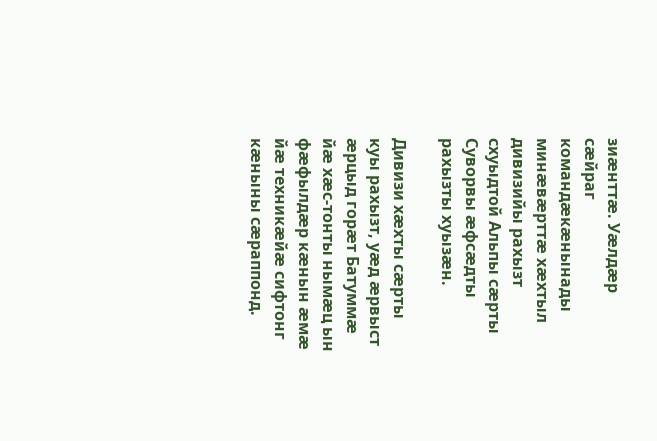зиæнттæ. Уæлдæр сæйраг командæкæнынады минæвæрттæ хæхтыл дивизийы рахызт схуыдтой Альпы сæрты Суворвы æфсæдты рахызты хуызæн.

Дивизи хæхты сæрты куы рахызт, уæд æрвыст æрцыд горæт Батуммæ йæ хæс-тонты нымæц ын фæфылдæр кæнын æмæ йæ техникæйæ сифтонг кæныны сæраппонд.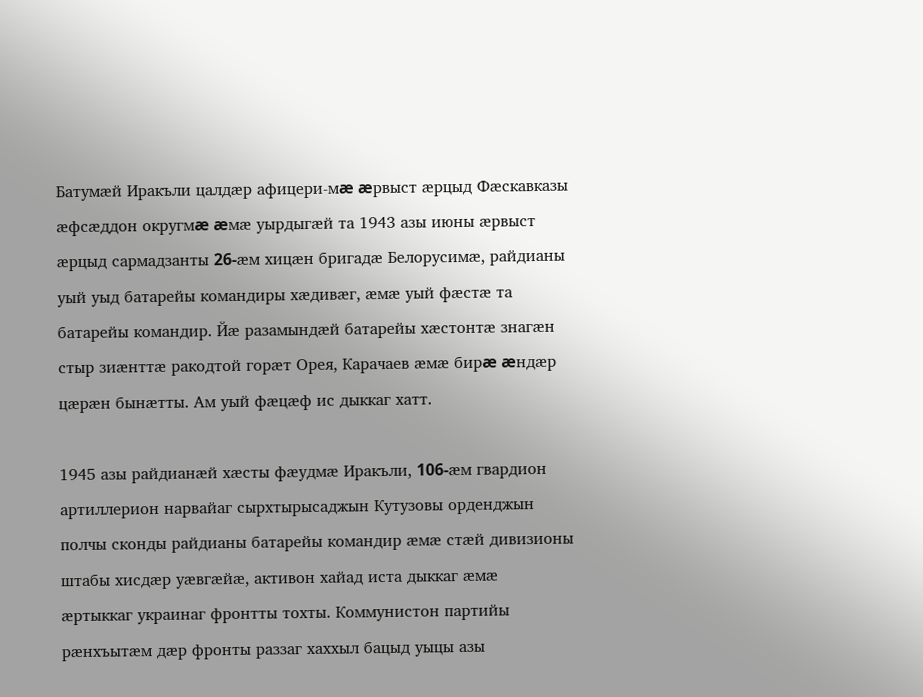Батумæй Иракъли цалдæр афицери-мæ æрвыст æрцыд Фæскавказы æфсæддон округмæ æмæ уырдыгæй та 1943 азы июны æрвыст æрцыд сармадзанты 26-æм хицæн бригадæ Белорусимæ, райдианы уый уыд батарейы командиры хæдивæг, æмæ уый фæстæ та батарейы командир. Йæ разамындæй батарейы хæстонтæ знагæн стыр зиæнттæ ракодтой горæт Орея, Карачаев æмæ бирæ æндæр цæрæн бынæтты. Ам уый фæцæф ис дыккаг хатт.

1945 азы райдианæй хæсты фæудмæ Иракъли, 106-æм гвардион артиллерион нарвайаг сырхтырысаджын Кутузовы орденджын полчы сконды райдианы батарейы командир æмæ стæй дивизионы штабы хисдæр уæвгæйæ, активон хайад иста дыккаг æмæ æртыккаг украинаг фронтты тохты. Коммунистон партийы рæнхъытæм дæр фронты раззаг хаххыл бацыд уыцы азы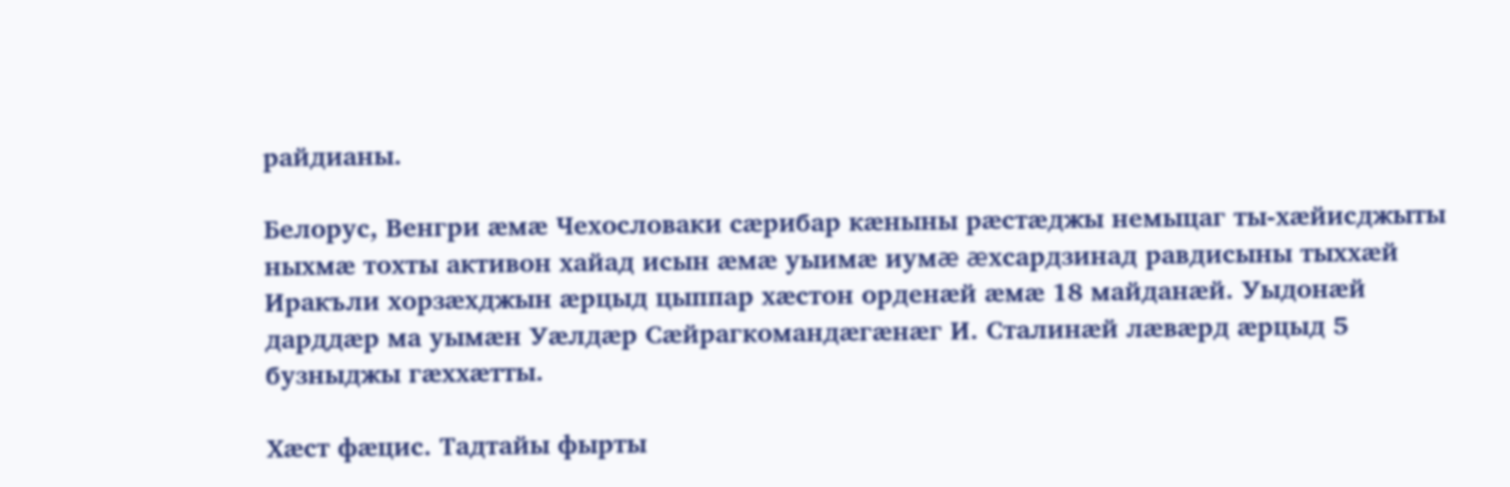райдианы.

Белорус, Венгри æмæ Чехословаки сæрибар кæныны рæстæджы немыцаг ты-хæйисджыты ныхмæ тохты активон хайад исын æмæ уыимæ иумæ æхсардзинад равдисыны тыххæй Иракъли хорзæхджын æрцыд цыппар хæстон орденæй æмæ 18 майданæй. Уыдонæй дарддæр ма уымæн Уæлдæр Сæйрагкомандæгæнæг И. Сталинæй лæвæрд æрцыд 5 бузныджы гæххæтты.

Хæст фæцис. Тадтайы фырты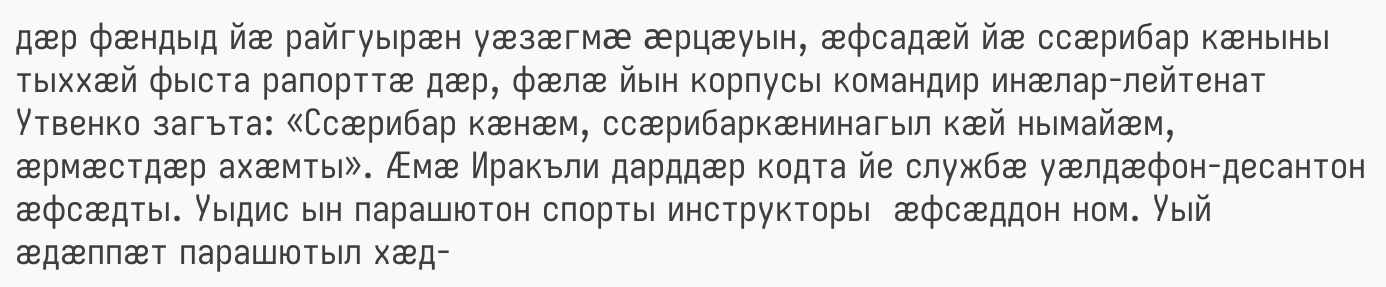дæр фæндыд йæ райгуырæн уæзæгмæ æрцæуын, æфсадæй йæ ссæрибар кæныны тыххæй фыста рапорттæ дæр, фæлæ йын корпусы командир инæлар-лейтенат Утвенко загъта: «Ссæрибар кæнæм, ссæрибаркæнинагыл кæй нымайæм, æрмæстдæр ахæмты». Æмæ Иракъли дарддæр кодта йе службæ уæлдæфон-десантон æфсæдты. Уыдис ын парашютон спорты инструкторы  æфсæддон ном. Уый æдæппæт парашютыл хæд-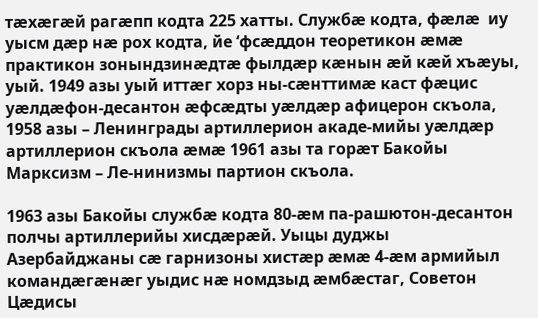тæхæгæй рагæпп кодта 225 хатты. Службæ кодта, фæлæ  иу уысм дæр нæ рох кодта, йе ‘фсæддон теоретикон æмæ практикон зонындзинæдтæ фылдæр кæнын æй кæй хъæуы, уый. 1949 азы уый иттæг хорз ны-сæнттимæ каст фæцис уæлдæфон-десантон æфсæдты уæлдæр афицерон скъола, 1958 азы – Ленинграды артиллерион акаде-мийы уæлдæр артиллерион скъола æмæ 1961 азы та горæт Бакойы Марксизм – Ле-нинизмы партион скъола.

1963 азы Бакойы службæ кодта 80-æм па-рашютон-десантон полчы артиллерийы хисдæрæй. Уыцы дуджы Азербайджаны сæ гарнизоны хистæр æмæ 4-æм армийыл командæгæнæг уыдис нæ номдзыд æмбæстаг, Советон Цæдисы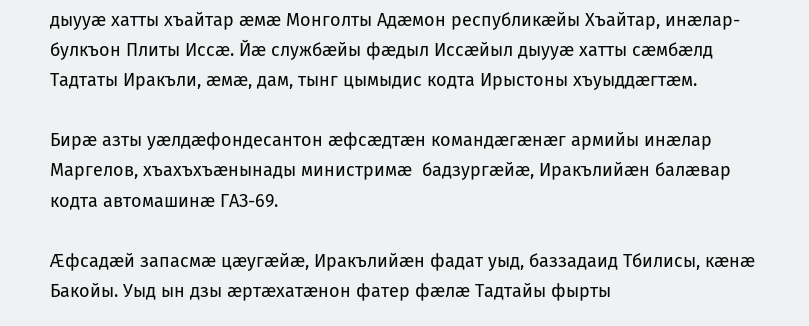дыууæ хатты хъайтар æмæ Монголты Адæмон республикæйы Хъайтар, инæлар-булкъон Плиты Иссæ. Йæ службæйы фæдыл Иссæйыл дыууæ хатты сæмбæлд Тадтаты Иракъли, æмæ, дам, тынг цымыдис кодта Ирыстоны хъуыддæгтæм.

Бирæ азты уæлдæфондесантон æфсæдтæн командæгæнæг армийы инæлар Маргелов, хъахъхъæнынады министримæ  бадзургæйæ, Иракълийæн балæвар кодта автомашинæ ГАЗ-69.

Æфсадæй запасмæ цæугæйæ, Иракълийæн фадат уыд, баззадаид Тбилисы, кæнæ Бакойы. Уыд ын дзы æртæхатæнон фатер фæлæ Тадтайы фырты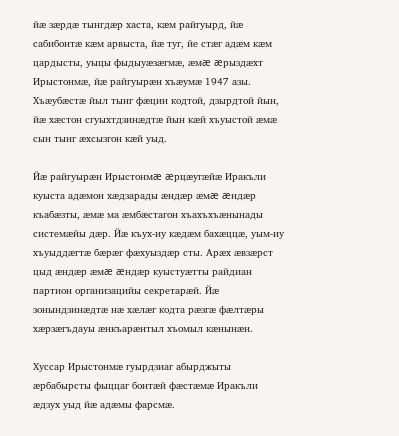йæ зæрдæ тынгдæр хаста, кæм райгуырд, йæ сабибонтæ кæм арвыста, йæ туг, йе стæг адæм кæм цардысты, уыцы фыдыуæзæгмæ, æмæ æрыздæхт Ирыстонмæ, йæ райгуырæн хъæумæ 1947 азы. Хъæубæстæ йыл тынг фæцин кодтой, дзырдтой йын, йæ хæстон сгуыхтдзинæдтæ йын кæй хъуыстой æмæ сын тынг æхсызгон кæй уыд.

Йæ райгуырæн Ирыстонмæ æрцæугæйæ Иракъли куыста адæмон хæдзарады æндæр æмæ æндæр къабæзты, æмæ ма æмбæстагон хъахъхъæнынады системæйы дæр. Йæ къух-иу кæдæм бахæццæ, уым-иу хъуыддæгтæ бæрæг фæхуыздæр сты. Арæх æвзæрст цыд æндæр æмæ æндæр куыстуæтты райдиан партион организацийы секретарæй. Йæ зонындзинæдтæ нæ хæлæг кодта рæзгæ фæлтæры хæрзæгъдауы æнкъарæнтыл хъомыл кæнынæн.

Хуссар Ирыстонмæ гуырдзиаг абырджыты æрбабырсты фыццаг бонтæй фæстæмæ Иракъли æдзух уыд йæ адæмы фарсмæ.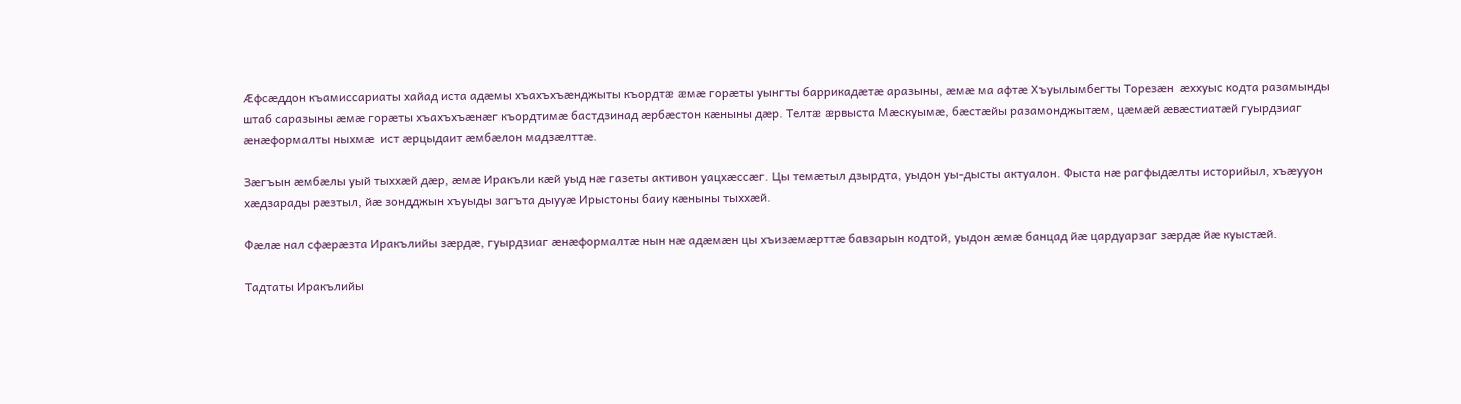Æфсæддон къамиссариаты хайад иста адæмы хъахъхъæнджыты къордтæ æмæ горæты уынгты баррикадæтæ аразыны, æмæ ма афтæ Хъуылымбегты Торезæн  æххуыс кодта разамынды штаб саразыны æмæ горæты хъахъхъæнæг къордтимæ бастдзинад æрбæстон кæныны дæр. Телтæ æрвыста Мæскуымæ, бæстæйы разамонджытæм, цæмæй æвæстиатæй гуырдзиаг æнæформалты ныхмæ  ист æрцыдаит æмбæлон мадзæлттæ.

Зæгъын æмбæлы уый тыххæй дæр, æмæ Иракъли кæй уыд нæ газеты активон уацхæссæг. Цы темæтыл дзырдта, уыдон уы-дысты актуалон. Фыста нæ рагфыдæлты историйыл, хъæууон хæдзарады рæзтыл, йæ зондджын хъуыды загъта дыууæ Ирыстоны баиу кæныны тыххæй.

Фæлæ нал сфæрæзта Иракълийы зæрдæ, гуырдзиаг æнæформалтæ нын нæ адæмæн цы хъизæмæрттæ бавзарын кодтой, уыдон æмæ банцад йæ цардуарзаг зæрдæ йæ куыстæй.

Тадтаты Иракълийы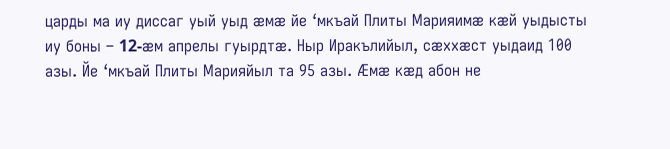царды ма иу диссаг уый уыд æмæ йе ‘мкъай Плиты Марияимæ кæй уыдысты иу боны – 12-æм апрелы гуырдтæ. Ныр Иракълийыл, сæххæст уыдаид 100 азы. Йе ‘мкъай Плиты Марияйыл та 95 азы. Æмæ кæд абон не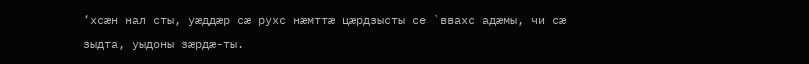‘хсæн нал сты, уæддæр сæ рухс нæмттæ цæрдзысты се `ввахс адæмы, чи сæ зыдта, уыдоны зæрдæ-ты.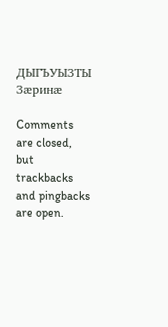ДЫГЪУЫЗТЫ Зæринæ

Comments are closed, but trackbacks and pingbacks are open.